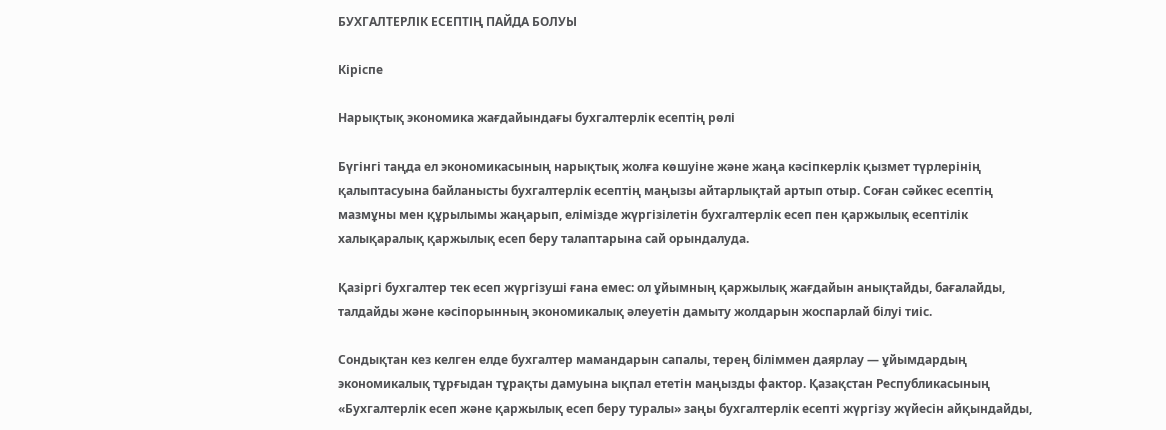БУХГАЛТЕРЛІК ЕСЕПТІҢ ПАЙДА БОЛУЫ

Кіріспе

Нарықтық экономика жағдайындағы бухгалтерлік есептің рөлі

Бүгінгі таңда ел экономикасының нарықтық жолға көшуіне және жаңа кәсіпкерлік қызмет түрлерінің қалыптасуына байланысты бухгалтерлік есептің маңызы айтарлықтай артып отыр. Соған сәйкес есептің мазмұны мен құрылымы жаңарып, елімізде жүргізілетін бухгалтерлік есеп пен қаржылық есептілік халықаралық қаржылық есеп беру талаптарына сай орындалуда.

Қазіргі бухгалтер тек есеп жүргізуші ғана емес: ол ұйымның қаржылық жағдайын анықтайды, бағалайды, талдайды және кәсіпорынның экономикалық әлеуетін дамыту жолдарын жоспарлай білуі тиіс.

Сондықтан кез келген елде бухгалтер мамандарын сапалы, терең біліммен даярлау — ұйымдардың экономикалық тұрғыдан тұрақты дамуына ықпал ететін маңызды фактор. Қазақстан Республикасының «Бухгалтерлік есеп және қаржылық есеп беру туралы» заңы бухгалтерлік есепті жүргізу жүйесін айқындайды,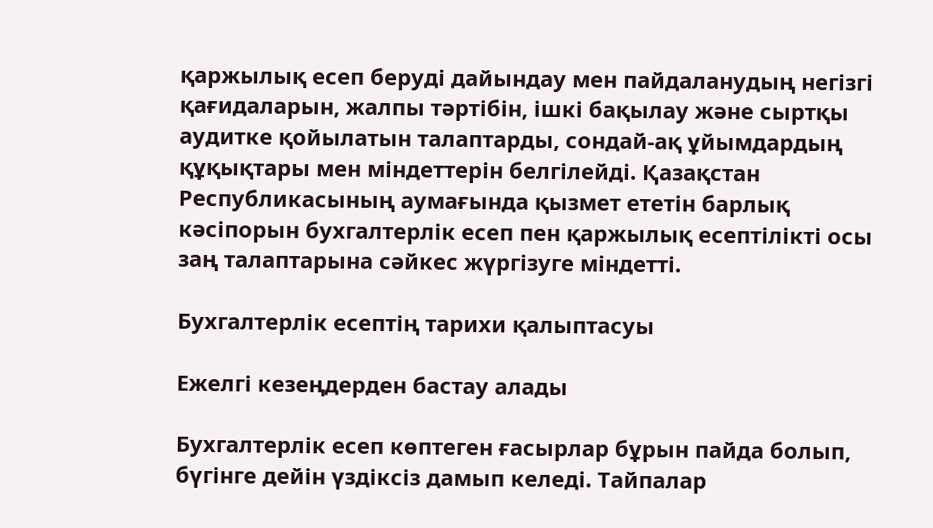қаржылық есеп беруді дайындау мен пайдаланудың негізгі қағидаларын, жалпы тәртібін, ішкі бақылау және сыртқы аудитке қойылатын талаптарды, сондай-ақ ұйымдардың құқықтары мен міндеттерін белгілейді. Қазақстан Республикасының аумағында қызмет ететін барлық кәсіпорын бухгалтерлік есеп пен қаржылық есептілікті осы заң талаптарына сәйкес жүргізуге міндетті.

Бухгалтерлік есептің тарихи қалыптасуы

Ежелгі кезеңдерден бастау алады

Бухгалтерлік есеп көптеген ғасырлар бұрын пайда болып, бүгінге дейін үздіксіз дамып келеді. Тайпалар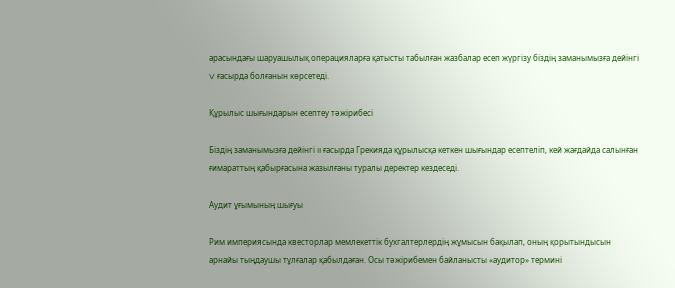арасындағы шаруашылық операцияларға қатысты табылған жазбалар есеп жүргізу біздің заманымызға дейінгі V ғасырда болғанын көрсетеді.

Құрылыс шығындарын есептеу тәжірибесі

Біздің заманымызға дейінгі II ғасырда Грекияда құрылысқа кеткен шығындар есептеліп, кей жағдайда салынған ғимараттың қабырғасына жазылғаны туралы деректер кездеседі.

Аудит ұғымының шығуы

Рим империясында квесторлар мемлекеттік бухгалтерлердің жұмысын бақылап, оның қорытындысын арнайы тыңдаушы тұлғалар қабылдаған. Осы тәжірибемен байланысты «аудитор» термині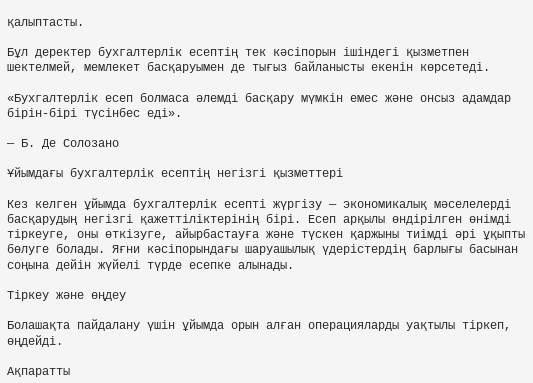қалыптасты.

Бұл деректер бухгалтерлік есептің тек кәсіпорын ішіндегі қызметпен шектелмей, мемлекет басқаруымен де тығыз байланысты екенін көрсетеді.

«Бухгалтерлік есеп болмаса әлемді басқару мүмкін емес және онсыз адамдар бірін-бірі түсінбес еді».

— Б. Де Солозано

Ұйымдағы бухгалтерлік есептің негізгі қызметтері

Кез келген ұйымда бухгалтерлік есепті жүргізу — экономикалық мәселелерді басқарудың негізгі қажеттіліктерінің бірі. Есеп арқылы өндірілген өнімді тіркеуге, оны өткізуге, айырбастауға және түскен қаржыны тиімді әрі ұқыпты бөлуге болады. Яғни кәсіпорындағы шаруашылық үдерістердің барлығы басынан соңына дейін жүйелі түрде есепке алынады.

Тіркеу және өңдеу

Болашақта пайдалану үшін ұйымда орын алған операцияларды уақтылы тіркеп, өңдейді.

Ақпаратты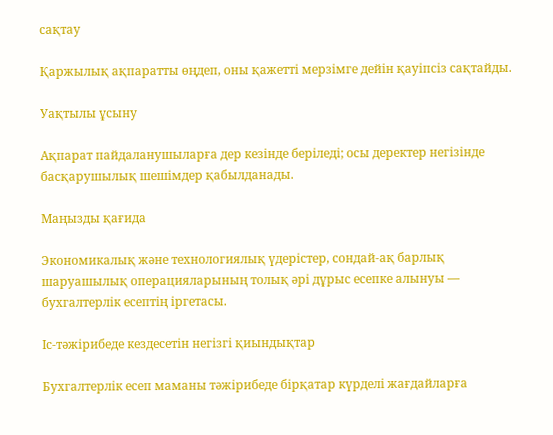сақтау

Қаржылық ақпаратты өңдеп, оны қажетті мерзімге дейін қауіпсіз сақтайды.

Уақтылы ұсыну

Ақпарат пайдаланушыларға дер кезінде беріледі; осы деректер негізінде басқарушылық шешімдер қабылданады.

Маңызды қағида

Экономикалық және технологиялық үдерістер, сондай-ақ барлық шаруашылық операцияларының толық әрі дұрыс есепке алынуы — бухгалтерлік есептің іргетасы.

Іс-тәжірибеде кездесетін негізгі қиындықтар

Бухгалтерлік есеп маманы тәжірибеде бірқатар күрделі жағдайларға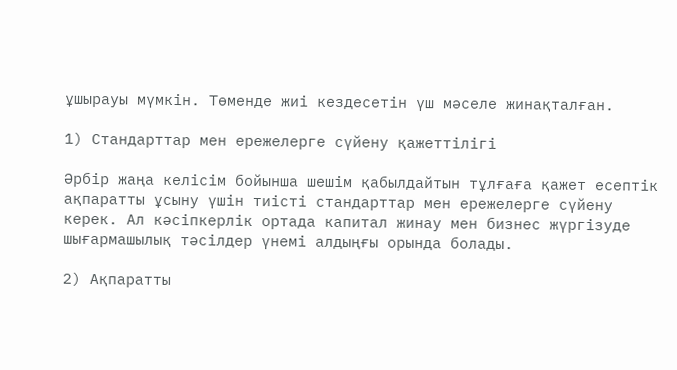ұшырауы мүмкін. Төменде жиі кездесетін үш мәселе жинақталған.

1) Стандарттар мен ережелерге сүйену қажеттілігі

Әрбір жаңа келісім бойынша шешім қабылдайтын тұлғаға қажет есептік ақпаратты ұсыну үшін тиісті стандарттар мен ережелерге сүйену керек. Ал кәсіпкерлік ортада капитал жинау мен бизнес жүргізуде шығармашылық тәсілдер үнемі алдыңғы орында болады.

2) Ақпаратты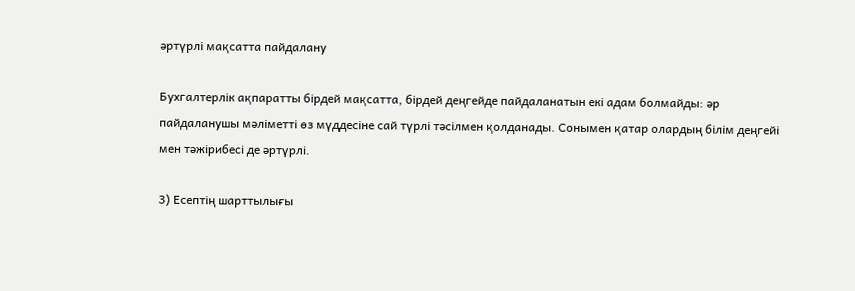әртүрлі мақсатта пайдалану

Бухгалтерлік ақпаратты бірдей мақсатта, бірдей деңгейде пайдаланатын екі адам болмайды: әр пайдаланушы мәліметті өз мүддесіне сай түрлі тәсілмен қолданады. Сонымен қатар олардың білім деңгейі мен тәжірибесі де әртүрлі.

3) Есептің шарттылығы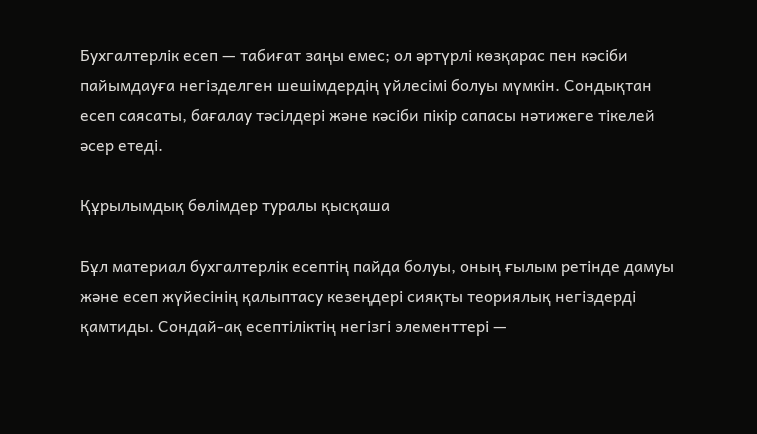Бухгалтерлік есеп — табиғат заңы емес; ол әртүрлі көзқарас пен кәсіби пайымдауға негізделген шешімдердің үйлесімі болуы мүмкін. Сондықтан есеп саясаты, бағалау тәсілдері және кәсіби пікір сапасы нәтижеге тікелей әсер етеді.

Құрылымдық бөлімдер туралы қысқаша

Бұл материал бухгалтерлік есептің пайда болуы, оның ғылым ретінде дамуы және есеп жүйесінің қалыптасу кезеңдері сияқты теориялық негіздерді қамтиды. Сондай-ақ есептіліктің негізгі элементтері —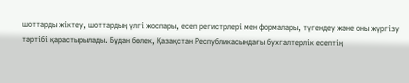шоттарды жіктеу, шоттардың үлгі жоспары, есеп регистрлері мен формалары, түгендеу және оны жүргізу тәртібі қарастырылады. Бұдан бөлек, Қазақстан Республикасындағы бухгалтерлік есептің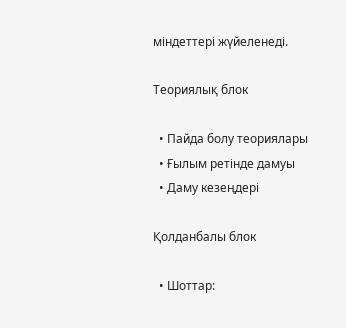міндеттері жүйеленеді.

Теориялық блок

  • Пайда болу теориялары
  • Ғылым ретінде дамуы
  • Даму кезеңдері

Қолданбалы блок

  • Шоттар: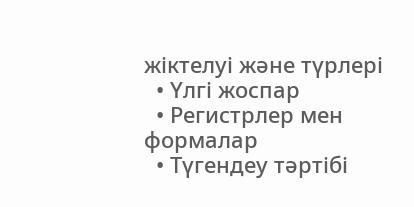жіктелуі және түрлері
  • Үлгі жоспар
  • Регистрлер мен формалар
  • Түгендеу тәртібі